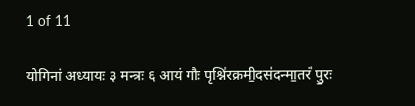1 of 11

योगिनां अध्यायः ३ मन्त्रः ६ आयं गौः पृश्नि॑रक्रमी॒दस॑दन्मा॒तरं॑ पु॒रः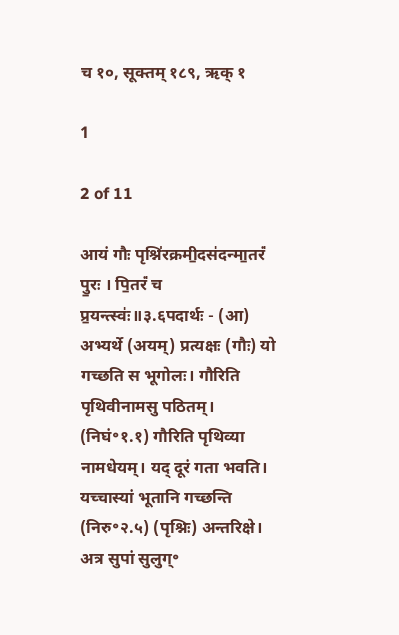च १०, सूक्तम् १८९, ऋक् १

1

2 of 11

आयं गौः पृश्नि॑रक्रमी॒दस॑दन्मा॒तरं॑ पु॒रः । पि॒तरं॑ च प्र॒यन्त्स्वः॑॥३.६पदार्थः - (आ) अभ्यर्थे (अयम्) प्रत्यक्षः (गौः) यो गच्छति स भूगोलः। गौरिति पृथिवीनामसु पठितम्। (निघं॰१.१) गौरिति पृथिव्या नामधेयम्। यद् दूरं गता भवति। यच्चास्यां भूतानि गच्छन्ति (निरु॰२.५) (पृश्निः) अन्तरिक्षे। अत्र सुपां सुलुग्॰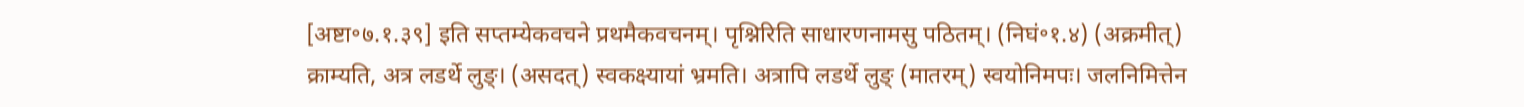[अष्टा॰७.१.३९] इति सप्तम्येकवचने प्रथमैकवचनम्। पृश्निरिति साधारणनामसु पठितम्। (निघं॰१.४) (अक्रमीत्) क्राम्यति, अत्र लडर्थे लुङ्। (असदत्) स्वकक्ष्यायां भ्रमति। अत्रापि लडर्थे लुङ् (मातरम्) स्वयोनिमपः। जलनिमित्तेन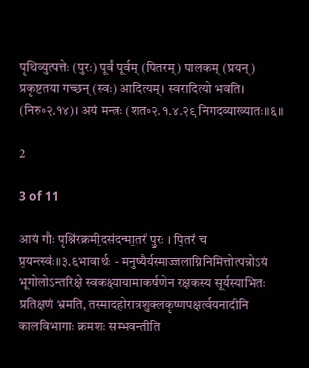पृथिव्युत्पत्तेः (पुरः) पूर्वं पूर्वम् (पितरम्) पालकम् (प्रयन्) प्रकृष्टतया गच्छन् (स्वः) आदित्यम्। स्वरादित्यो भवति। (निरु॰२.१४)। अयं मन्त्रः (शत॰२.१.४.२९ निगदव्याख्यातः॥६॥

2

3 of 11

आयं गौः पृश्नि॑रक्रमी॒दस॑दन्मा॒तरं॑ पु॒रः । पि॒तरं॑ च प्र॒यन्त्स्वः॑॥३.६भावार्थः - मनुष्यैर्यस्माज्जलाग्निनिमित्तोत्पन्नोऽयं भूगोलोऽन्तरिक्षे स्वकक्ष्यायामाकर्षणेन रक्षकस्य सूर्यस्याभितः प्रतिक्षणं भ्रमति, तस्मादहोरात्रशुक्लकृष्णपक्षर्त्वयनादीनि कालविभागाः क्रमशः सम्भवन्तीति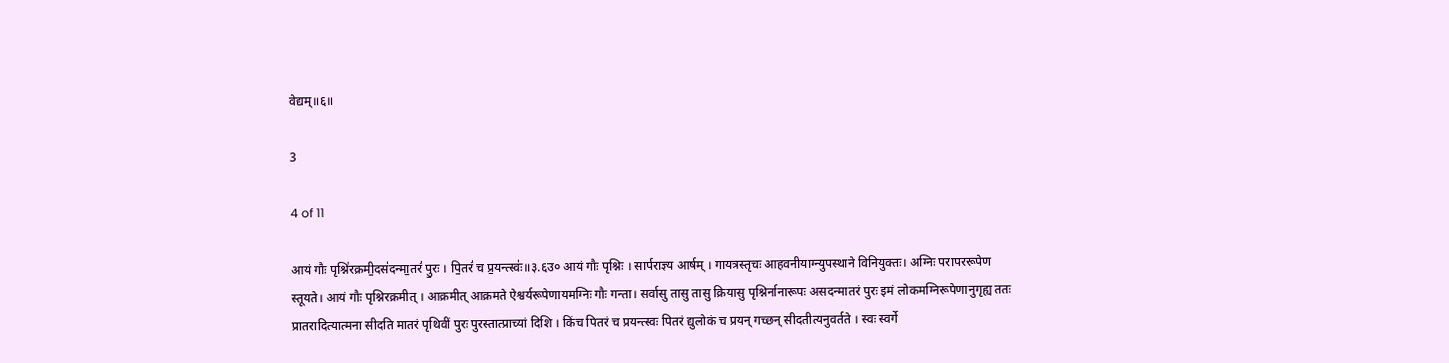वेद्यम्॥६॥

3

4 of 11

आयं गौः पृश्नि॑रक्रमी॒दस॑दन्मा॒तरं॑ पु॒रः । पि॒तरं॑ च प्र॒यन्त्स्वः॑॥३.६उ० आयं गौः पृश्निः । सार्पराज्ञ्य आर्षम् । गायत्रस्तृचः आहवनीयाग्न्युपस्थाने विनियुक्तः। अग्निः परापररूपेण स्तूयते। आयं गौः पृश्निरक्रमीत् । आक्रमीत् आक्रमते ऐश्वर्यरूपेणायमग्निः गौः गन्ता। सर्वासु तासु तासु क्रियासु पृश्निर्नानारूपः असदन्मातरं पुरः इमं लोकमग्निरूपेणानुगृह्य ततः प्रातरादित्यात्मना सीदति मातरं पृथिवीं पुरः पुरस्तात्प्राच्यां दिशि । किंच पितरं च प्रयन्त्स्वः पितरं द्युलोकं च प्रयन् गच्छन् सीदतीत्यनुवर्तते । स्वः स्वर्गे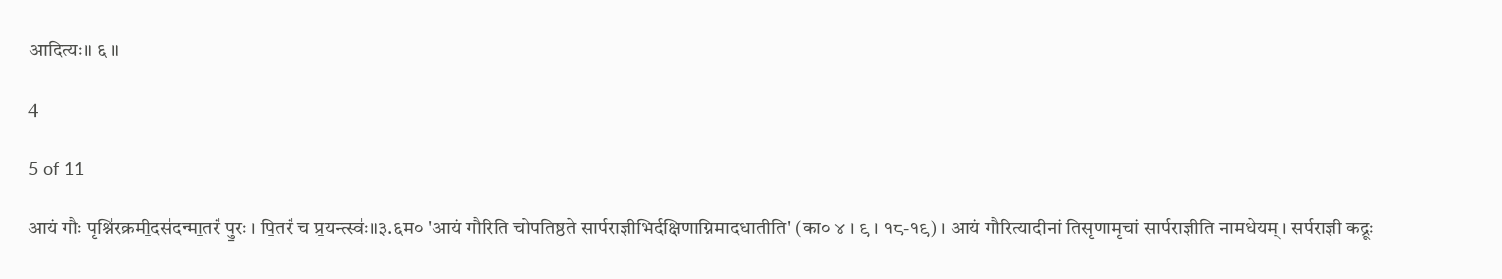आदित्यः॥ ६ ॥

4

5 of 11

आयं गौः पृश्नि॑रक्रमी॒दस॑दन्मा॒तरं॑ पु॒रः । पि॒तरं॑ च प्र॒यन्त्स्वः॑॥३.६म० 'आयं गौरिति चोपतिष्ठते सार्पराज्ञीभिर्दक्षिणाग्निमादधातीति' (का० ४ । ९ । १८-१९) । आयं गौरित्यादीनां तिसृणामृचां सार्पराज्ञीति नामधेयम्। सर्पराज्ञी कद्रूः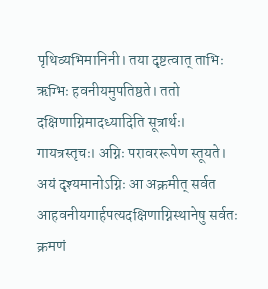पृथिव्यभिमानिनी। तया दृष्टत्वात् ताभिः ऋग्भिः हवनीयमुपतिष्ठते। ततो दक्षिणाग्निमादध्यादिति सूत्रार्थः। गायत्रस्तृचः। अग्निः परावररूपेण स्तूयते। अयं दृश्यमानोऽग्निः आ अक्रमीत् सर्वत आहवनीयगार्हपत्यदक्षिणाग्निस्थानेषु सर्वतः क्रमणं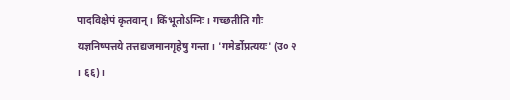पादविक्षेपं कृतवान्। किंभूतोऽग्निः। गच्छतीति गौः यज्ञनिष्पत्तये तत्तद्यजमानगृहेषु गन्ता। 'गमेर्डोप्रत्ययः' (उ० २ । ६६)।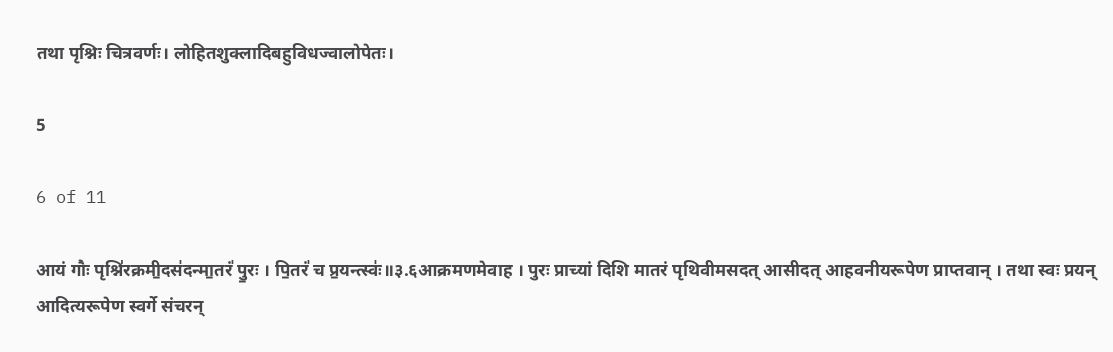तथा पृश्निः चित्रवर्णः। लोहितशुक्लादिबहुविधज्वालोपेतः।

5

6 of 11

आयं गौः पृश्नि॑रक्रमी॒दस॑दन्मा॒तरं॑ पु॒रः । पि॒तरं॑ च प्र॒यन्त्स्वः॑॥३.६आक्रमणमेवाह । पुरः प्राच्यां दिशि मातरं पृथिवीमसदत् आसीदत् आहवनीयरूपेण प्राप्तवान् । तथा स्वः प्रयन् आदित्यरूपेण स्वर्गे संचरन्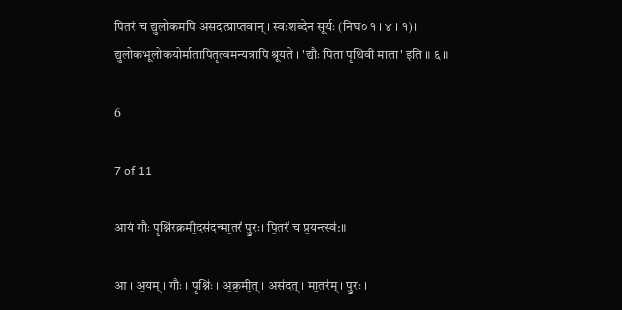पितरं च द्युलोकमपि असदत्प्राप्तवान् । स्वःशब्देन सूर्यः (निघ० १ । ४ । १)। द्युलोकभूलोकयोर्मातापितृत्वमन्यत्रापि श्रूयते । 'द्यौः पिता पृथिवी माता' इति ॥ ६ ॥

6

7 of 11

आयं गौः पृश्नि॑रक्रमी॒दस॑दन्मा॒तरं॑ पु॒रः। पि॒तरं॑ च प्र॒यन्त्स्व॑:॥

आ । अ॒यम् । गौः । पृश्निः॑ । अ॒क्र॒मी॒त् । अस॑दत् । मा॒तर॑म् । पु॒रः ।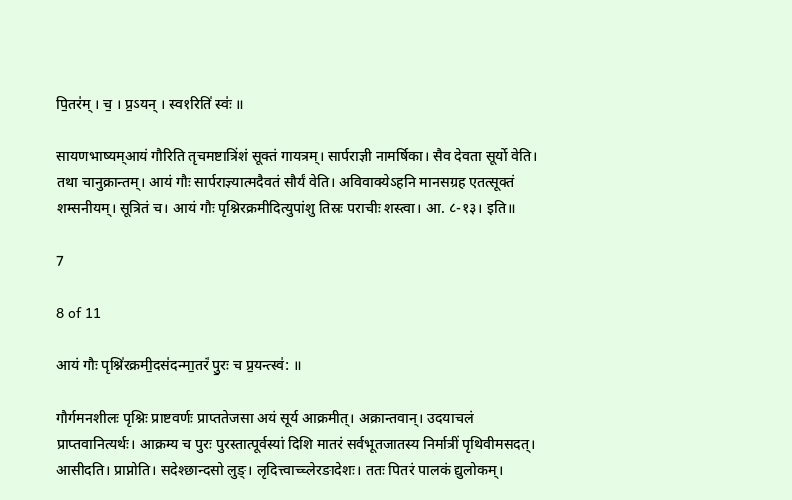पि॒तर॑म् । च॒ । प्र॒ऽयन् । स्व१रिति॑ स्वः॑ ॥

सायणभाष्यम्आयं गौरिति तृचमष्टात्रिंशं सूक्तं गायत्रम्। सार्पराज्ञी नामर्षिका। सैव देवता सूर्यो वेति। तथा चानुक्रान्तम्। आयं गौः सार्पराज्ञ्यात्मदैवतं सौर्यं वेति। अविवाक्येऽहनि मानसग्रह एतत्सूक्तं शम्सनीयम्। सूत्रितं च। आयं गौः पृश्निरक्रमीदित्युपांशु तिस्रः पराचीः शस्त्वा। आ. ८-१३। इति॥

7

8 of 11

आयं गौः पृश्नि॑रक्रमी॒दस॑दन्मा॒तरं॑ पु॒रः च प्र॒यन्त्स्व॑: ॥

गौर्गमनशीलः पृश्निः प्राष्टवर्णः प्राप्ततेजसा अयं सूर्य आक्रमीत्। अक्रान्तवान्। उदयाचलं प्राप्तवानित्यर्थः। आक्रम्य च पुरः पुरस्तात्पूर्वस्यां दिशि मातरं सर्वभूतजातस्य निर्मात्रीं पृथिवीमसदत्। आसीदति। प्राप्नोति। सदेश्छान्दसो लुङ्। लृदित्त्वाच्च्लेरङादेशः। ततः पितरं पालकं द्युलोकम्।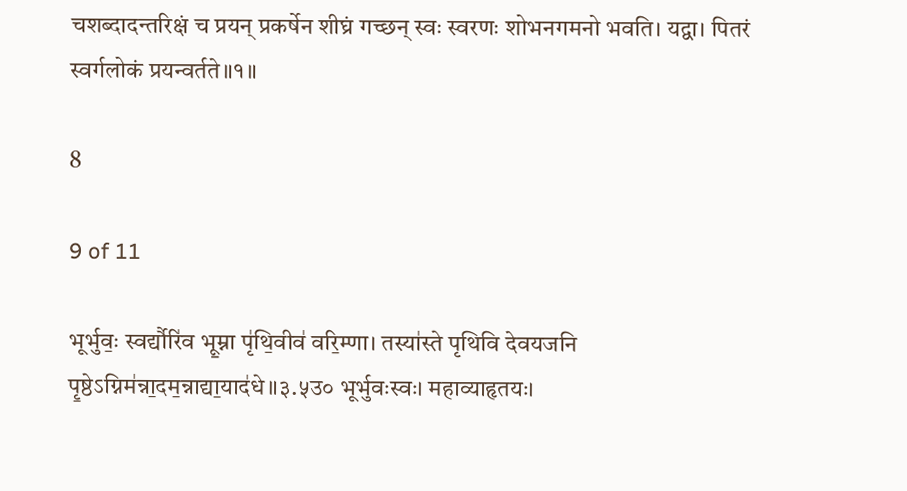चशब्दादन्तरिक्षं च प्रयन् प्रकर्षेन शीघ्रं गच्छन् स्वः स्वरणः शोभनगमनो भवति। यद्वा। पितरं स्वर्गलोकं प्रयन्वर्तते॥१॥

8

9 of 11

भूर्भुवः॒ स्वर्द्यौरि॑व भू॒म्ना पृ॑थि॒वीव॑ वरि॒म्णा। तस्या॑स्ते पृथिवि देवयजनि पृ॒ष्ठेऽग्निम॑न्ना॒दम॒न्नाद्या॒याद॑धे॥३.५उ० भूर्भुवःस्वः। महाव्याहृतयः।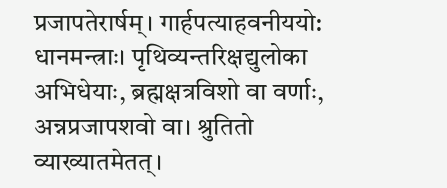प्रजापतेरार्षम्। गार्हपत्याहवनीययो: धानमन्त्राः। पृथिव्यन्तरिक्षद्युलोका अभिधेयाः, ब्रह्मक्षत्रविशो वा वर्णाः, अन्नप्रजापशवो वा। श्रुतितो व्याख्यातमेतत्।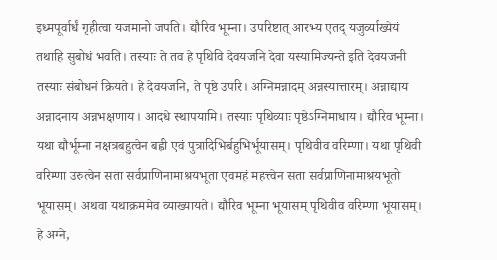इध्मपूर्वार्धं गृहीत्वा यजमानो जपति। द्यौरिव भूम्ना। उपरिष्टात् आरभ्य एतद् यजुर्व्याख्येयं तथाहि सुबोधं भवति। तस्याः ते तव हे पृथिवि देवयजनि देवा यस्यामिज्यन्ते इति देवयजनी तस्याः संबोधनं क्रियते। हे देवयजनि, ते पृष्ठे उपरि। अग्निमन्नादम् अन्नस्यात्तारम्। अन्नाद्याय अन्नादनाय अन्नभक्षणाय। आदधे स्थापयामि। तस्याः पृथिव्याः पृष्ठेऽग्निमाधाय। द्यौरिव भूम्ना। यथा द्यौर्भूम्ना नक्षत्रबहुत्वेन बह्वी एवं पुत्रादिभिर्बहुभिर्भूयासम्। पृथिवीव वरिम्णा। यथा पृथिवी वरिम्णा उरुत्वेन सता सर्वप्राणिनामाश्रयभूता एवमहं महत्त्वेन सता सर्वप्राणिनामाश्रयभूतो भूयासम्। अथवा यथाक्रममेव व्याख्यायते। द्यौरिव भूम्ना भूयासम् पृथिवीव वरिम्णा भूयासम्। हे अग्ने,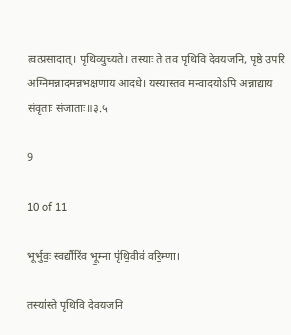त्वत्प्रसादात्। पृथिव्युच्यते। तस्याः ते तव पृथिवि देवयजनि, पृष्ठे उपरि अग्निमन्नादमन्नभक्षणाय आदधे। यस्यास्तव मन्वादयोऽपि अन्नाद्याय संवृताः संजाताः॥३.५

9

10 of 11

भूर्भुवः॒ स्वर्द्यौरि॑व भू॒म्ना पृ॑थि॒वीव॑ वरि॒म्णा।

तस्या॑स्ते पृथिवि देवयजनि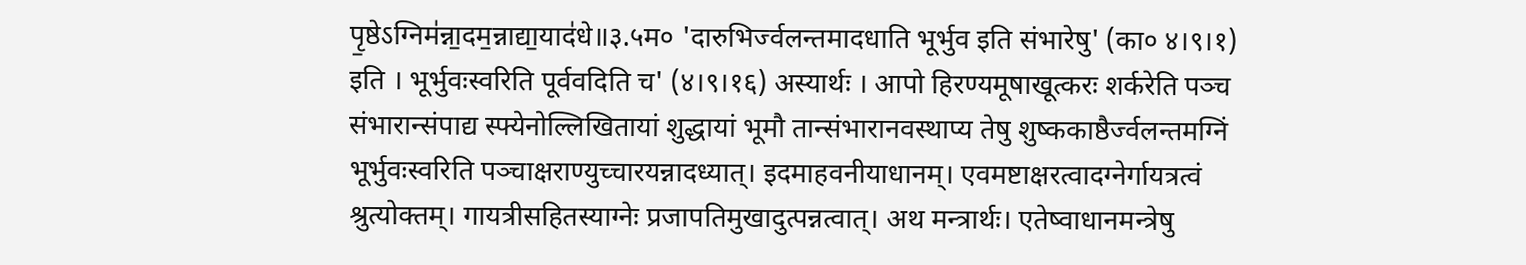पृ॒ष्ठेऽग्निम॑न्ना॒दम॒न्नाद्या॒याद॑धे॥३.५म० 'दारुभिर्ज्वलन्तमादधाति भूर्भुव इति संभारेषु' (का० ४।९।१) इति । भूर्भुवःस्वरिति पूर्ववदिति च' (४।९।१६) अस्यार्थः । आपो हिरण्यमूषाखूत्करः शर्करेति पञ्च संभारान्संपाद्य स्फ्येनोल्लिखितायां शुद्धायां भूमौ तान्संभारानवस्थाप्य तेषु शुष्ककाष्ठैर्ज्वलन्तमग्निं भूर्भुवःस्वरिति पञ्चाक्षराण्युच्चारयन्नादध्यात्। इदमाहवनीयाधानम्। एवमष्टाक्षरत्वादग्नेर्गायत्रत्वं श्रुत्योक्तम्। गायत्रीसहितस्याग्नेः प्रजापतिमुखादुत्पन्नत्वात्। अथ मन्त्रार्थः। एतेष्वाधानमन्त्रेषु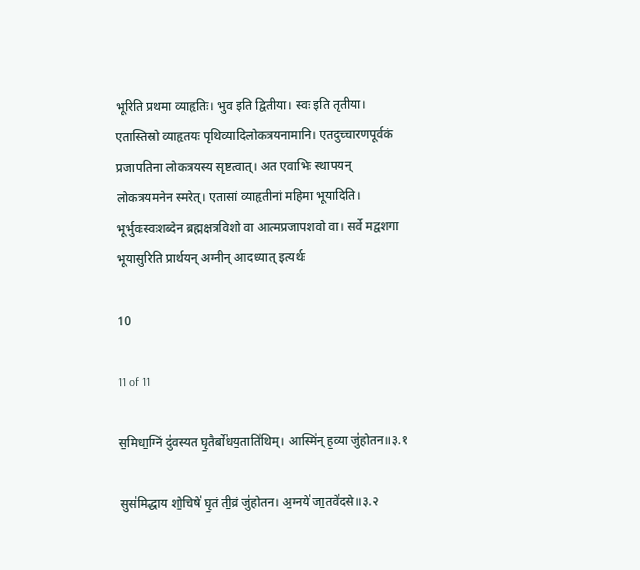भूरिति प्रथमा व्याहृतिः। भुव इति द्वितीया। स्वः इति तृतीया। एतास्तिस्रो व्याहृतयः पृथिव्यादिलोकत्रयनामानि। एतदुच्चारणपूर्वकं प्रजापतिना लोकत्रयस्य सृष्टत्वात्। अत एवाभिः स्थापयन् लोकत्रयमनेन स्मरेत्। एतासां व्याहृतीनां महिमा भूयादिति। भूर्भुवःस्वःशब्देन ब्रह्मक्षत्रविशो वा आत्मप्रजापशवो वा। सर्वे मद्वशगा भूयासुरिति प्रार्थयन् अग्नीन् आदध्यात् इत्यर्थः

10

11 of 11

स॒मिधा॒ग्निं दु॑वस्यत घृ॒तैर्बो॑धय॒ताति॑थिम्। आस्मि॑न् ह॒व्या जु॑होतन॥३.१

सुस॑मिद्धाय शो॒चिषे॑ घृ॒तं ती॒व्रं जु॑होतन। अ॒ग्नये॑ जा॒तवे॑दसे॥३.२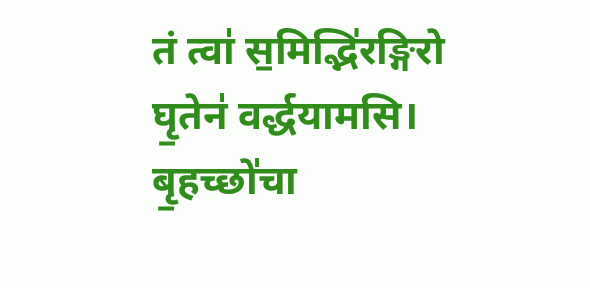तं त्वा॑ स॒मिद्भि॑रङ्गिरो घृ॒तेन॑ वर्द्धयामसि। बृ॒हच्छो॑चा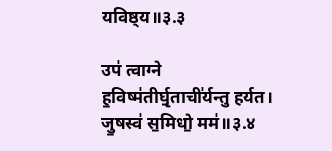यविष्ठ्य॥३.३

उप॑ त्वाग्ने ह॒विष्म॑तीर्घृ॒ताची॑र्यन्तु हर्यत। जु॒षस्व॑ स॒मिधो॒ मम॑॥३.४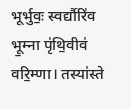भूर्भुवः॒ स्वर्द्यौरि॑व भू॒म्ना पृ॑थि॒वीव॑ वरि॒म्णा। तस्या॑स्ते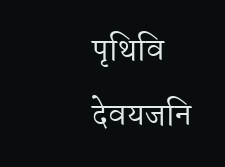पृथिवि देवयजनि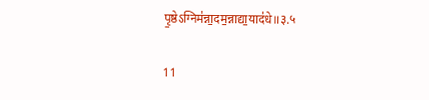पृ॒ष्ठेऽग्निम॑न्ना॒दम॒न्नाद्या॒याद॑धे॥३.५

11